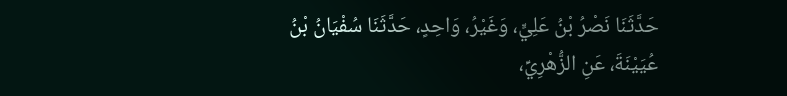حَدَّثَنَا نَصْرُ بْنُ عَلِيٍّ، وَغَيْرُ، وَاحِدٍ، حَدَّثَنَا سُفْيَانُ بْنُ عُيَيْنَةَ، عَنِ الزُّهْرِيِّ،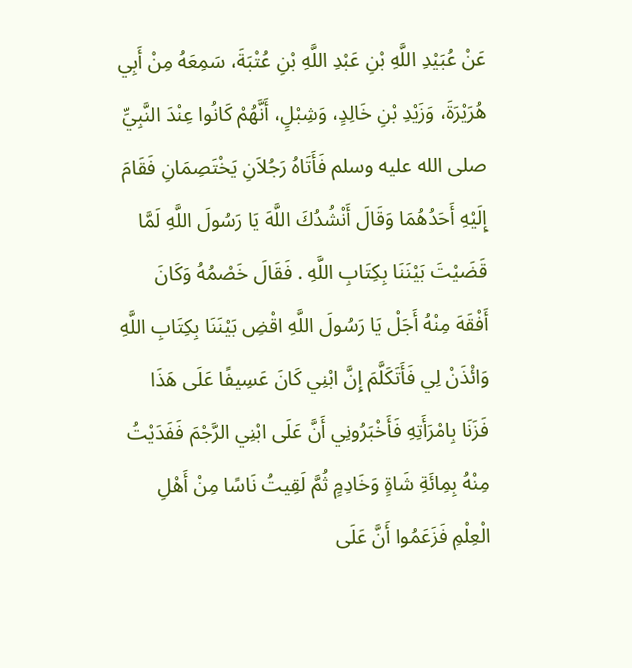عَنْ عُبَيْدِ اللَّهِ بْنِ عَبْدِ اللَّهِ بْنِ عُتْبَةَ، سَمِعَهُ مِنْ أَبِي هُرَيْرَةَ، وَزَيْدِ بْنِ خَالِدٍ، وَشِبْلٍ، أَنَّهُمْ كَانُوا عِنْدَ النَّبِيِّ صلى الله عليه وسلم فَأَتَاهُ رَجُلاَنِ يَخْتَصِمَانِ فَقَامَ إِلَيْهِ أَحَدُهُمَا وَقَالَ أَنْشُدُكَ اللَّهَ يَا رَسُولَ اللَّهِ لَمَّا قَضَيْتَ بَيْنَنَا بِكِتَابِ اللَّهِ . فَقَالَ خَصْمُهُ وَكَانَ أَفْقَهَ مِنْهُ أَجَلْ يَا رَسُولَ اللَّهِ اقْضِ بَيْنَنَا بِكِتَابِ اللَّهِ وَائْذَنْ لِي فَأَتَكَلَّمَ إِنَّ ابْنِي كَانَ عَسِيفًا عَلَى هَذَا فَزَنَا بِامْرَأَتِهِ فَأَخْبَرُونِي أَنَّ عَلَى ابْنِي الرَّجْمَ فَفَدَيْتُ مِنْهُ بِمِائَةِ شَاةٍ وَخَادِمٍ ثُمَّ لَقِيتُ نَاسًا مِنْ أَهْلِ الْعِلْمِ فَزَعَمُوا أَنَّ عَلَى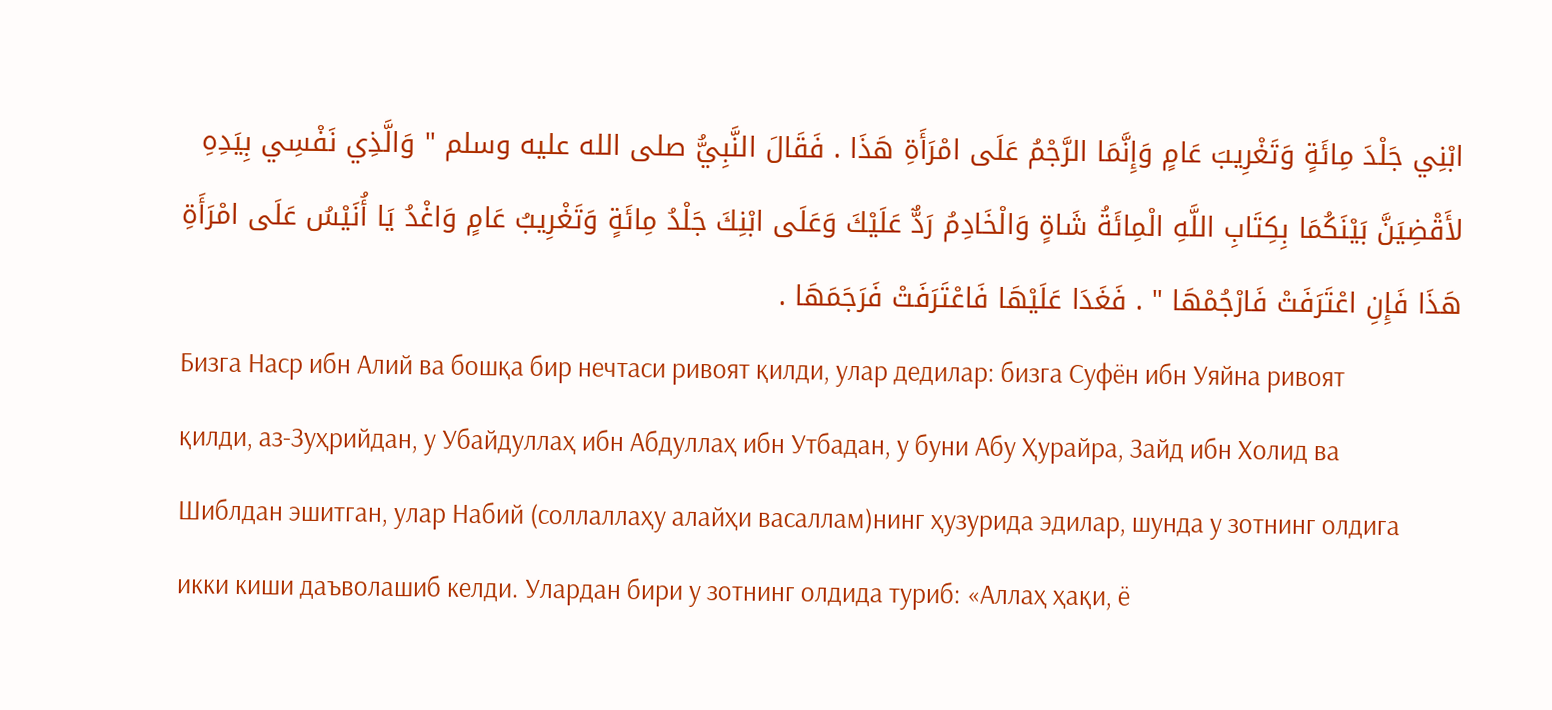ابْنِي جَلْدَ مِائَةٍ وَتَغْرِيبَ عَامٍ وَإِنَّمَا الرَّجْمُ عَلَى امْرَأَةِ هَذَا . فَقَالَ النَّبِيُّ صلى الله عليه وسلم " وَالَّذِي نَفْسِي بِيَدِهِ لأَقْضِيَنَّ بَيْنَكُمَا بِكِتَابِ اللَّهِ الْمِائَةُ شَاةٍ وَالْخَادِمُ رَدٌّ عَلَيْكَ وَعَلَى ابْنِكَ جَلْدُ مِائَةٍ وَتَغْرِيبُ عَامٍ وَاغْدُ يَا أُنَيْسُ عَلَى امْرَأَةِ هَذَا فَإِنِ اعْتَرَفَتْ فَارْجُمْهَا " . فَغَدَا عَلَيْهَا فَاعْتَرَفَتْ فَرَجَمَهَا .
Бизга Наср ибн Алий ва бошқа бир нечтаси ривоят қилди, улар дедилар: бизга Суфён ибн Уяйна ривоят қилди, аз-Зуҳрийдан, у Убайдуллаҳ ибн Абдуллаҳ ибн Утбадан, у буни Абу Ҳурайра, Зайд ибн Холид ва Шиблдан эшитган, улар Набий (соллаллаҳу алайҳи васаллам)нинг ҳузурида эдилар, шунда у зотнинг олдига икки киши даъволашиб келди. Улардан бири у зотнинг олдида туриб: «Аллаҳ ҳақи, ё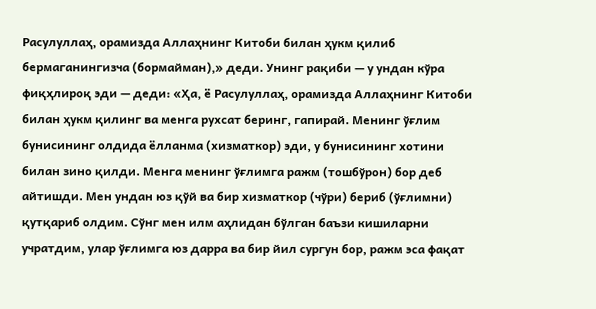Расулуллаҳ, орамизда Аллаҳнинг Китоби билан ҳукм қилиб бермаганингизча (бормайман),» деди. Унинг рақиби — у ундан кўра фиқҳлироқ эди — деди: «Ҳа, ё Расулуллаҳ, орамизда Аллаҳнинг Китоби билан ҳукм қилинг ва менга рухсат беринг, гапирай. Менинг ўғлим бунисининг олдида ёлланма (хизматкор) эди, у бунисининг хотини билан зино қилди. Менга менинг ўғлимга ражм (тошбўрон) бор деб айтишди. Мен ундан юз қўй ва бир хизматкор (чўри) бериб (ўғлимни) қутқариб олдим. Сўнг мен илм аҳлидан бўлган баъзи кишиларни учратдим, улар ўғлимга юз дарра ва бир йил сургун бор, ражм эса фақат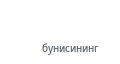бунисининг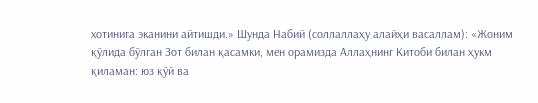хотинига эканини айтишди.» Шунда Набий (соллаллаҳу алайҳи васаллам): «Жоним қўлида бўлган Зот билан қасамки, мен орамизда Аллаҳнинг Китоби билан ҳукм қиламан: юз қўй ва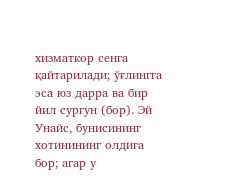хизматкор сенга қайтарилади; ўғлингга эса юз дарра ва бир йил сургун (бор). Эй Унайс, бунисининг хотинининг олдига бор; агар у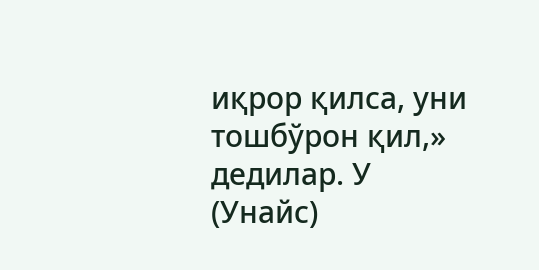иқрор қилса, уни тошбўрон қил,» дедилар. У (Унайс)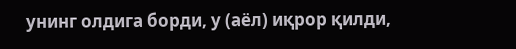унинг олдига борди, у (аёл) иқрор қилди,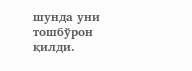шунда уни тошбўрон қилди.